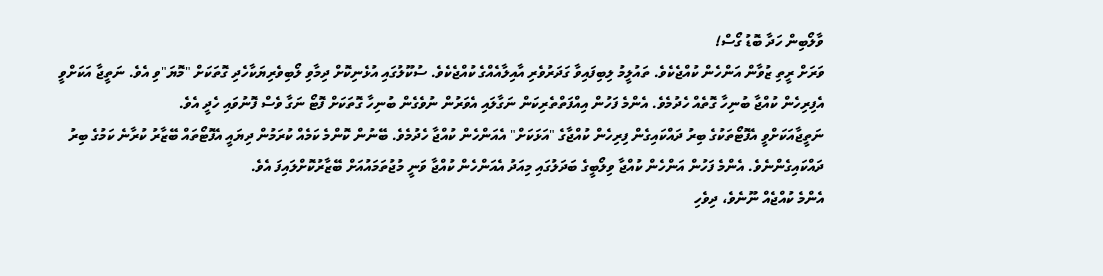ވާލޯބިން ހަދާ ބޮޑު ގޯސް!
ވަރަށް ރީތި ޒުވާން އަންހެން ކުއްޖެކެވެ. ތައުލީމު ލިބިފައިވާ ގަދަރުވެރި އާއިލާއެއްގެ ކުއްޖެކެވެ. ސުކޫލުގައި އުޅެނިކޮށް ދިމާވި ލޯބިވެރިޔަކާހެދި ގޮތަކަށް "މޮޔަ"ވި އެވެ. ނަތީޖާ އަކަށްވީ އެފިރިހެން ކުއްޖާ ބުނިހާ ގޮތެއް ހެދުމެވެ. އެންމެ ފަހުން އިއްފަތްތެރިކަން ނަގާލައި އެވަރުން ނުވެގެން ބުނިހާ ގޮތަކަށް ފޮޓޯ ނަގާ ވެސް ފޮނުވައި ހެދީ އެވެ.
ނަތީޖާއަކަށްވީ އެފޮޓޯތަކުގެ ބިރު ދައްކައިގެން ފިރިހެން ކުއްޖާގެ "އަޅަކަށް" އެއަންހެން ކުއްޖާ ހެދުމެވެ. ބޭނުން ކޮންމެ ކަމެއް ކުރަމުން ދިޔައީ އެފޮޓޯތައް ބޭޒާރު ކުރާނެ ކަމުގެ ބިރު ދައްކައިގެންނެވެ. އެންމެ ފަހުން އަންހެން ކުއްޖާ ވިލޯބީގެ ބަދަލުގައި މިއަދު އެއަންހެން ކުއްޖާ ވަނީ މުޖުތަމައުއަށް ބޭޒާރުކޮށްލައިފަ އެވެ.
އެންމެ ކުއްޖެއް ނޫނެވެ، ދިވެހި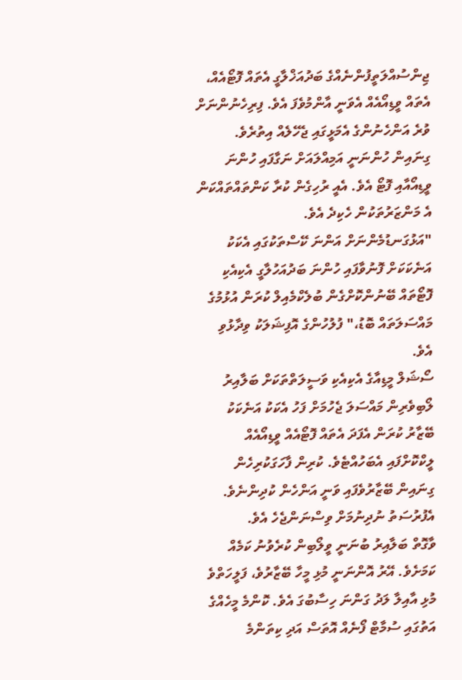ޖިންސުއްލަތީފުންނެއްގެ ބަދުއަޚްލާގީ އެތައް ފޮޓޯއެއް، އެތައް ވީޑިއޯއެއް އެވަނީ އާންމުވެފަ އެވެ. ފިރިހެނުންނަށް ވުރެ އަންހެނުންގެ އެމަޅީގައި ޖެހޭލެއް އިތުރެވެ. ގިނައިން ހުންނަނީ އަމިއްލައަށް ނަގާފައި ހުންނަ ވީޑިއޯއާއި ފޮޓޯ އެވެ. އެއީ ރުހިގެން ކުރާ ކަންތައްތައްކަން އެ މަންޒަރުތަކުން ހެކިދެ އެވެ.
"އަޅުގަނޑުމެންނަށް އަންނަ ކޭސްތަކުގައި އެކަކު އަނެކަކަށް ފޮނުވާފައި ހުންނަ ބަދުއަހުލާގީ އެކިއެކި ފޮޓޯތައް ބޭނުންކޮށްގެން ބުލެކްމެއިލް ކުރަން އުޅުމުގެ މައްސަލަތައް ބޮޑު،" ފުލުހުންގެ އޮފިޝަލަކު ވިދާޅުވި އެވެ.
ސޯޝަލް މީޑިއާގެ އެކިއެކި ވަސީލަތްތަކަށް ބަލާއިރު ލޯބިވެރިން މައްސަލަ ޖެހުމަށް ފަހު އެކަކު އަނެކަކު ބޭޒާރު ކުރަން އެފަދަ އެތައް ފޮޓޯއެއް ވީޑިއޯއެއް ލީކްކޮށްފައި އެބަހުއްޓެވެ. ކުރިން ފާހަގަކުރިހެން ގިނައިން ބޭޒާރުވެފައި ވަނީ އަންހެން ކުދިންނެވެ. އެފުރުސަތު ނުދިނުމަށް ވިސްނަންޖެހެ އެވެ.
ވާގޮތް ބަލާއިރު ބުނަނީ ވީލޯބިން ކުރެވުނު ކަމެއް ކަމަށެވެ. އޭރު އޮންނަނީ މުޅި މީހާ ބޭޒާރުވެ، ފަލީހަތްވެ މުޅި އާއިލާ ލަދު ގަންނަ ހިސާބުގަ އެވެ. ކޮންމެ މީހެއްގެ އަތުގައި ސުމާޓް ފޯނެއް އޮތަސް އަދި ކިތަންމެ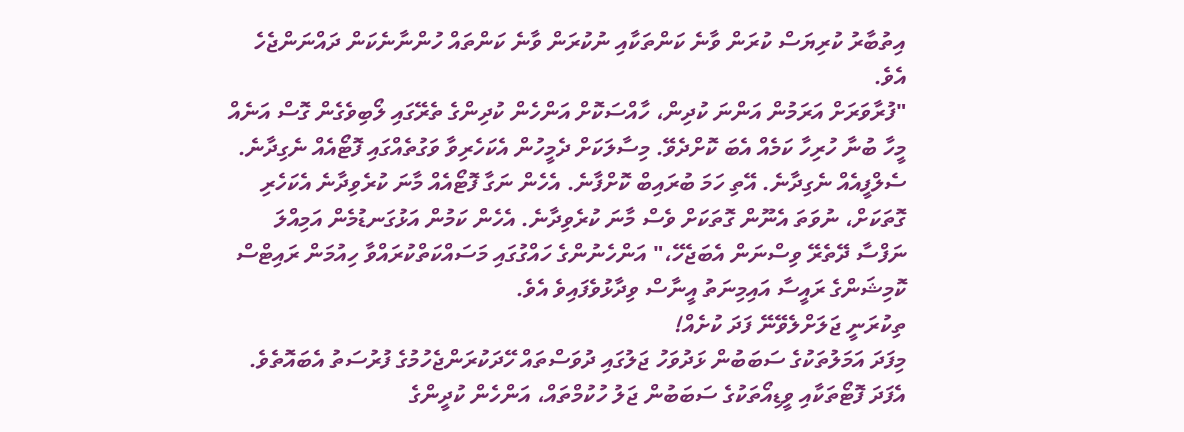އިތުބާރު ކުރިޔަސް ކުރަން ވާނެ ކަންތަކާއި ނުކުރަން ވާނެ ކަންތައް ހުންނާނެކަން ދައްނަންޖެހެ އެވެ.
"ފުރާވަރަށް އަރަމުން އަންނަ ކުދިން، ހާއްސަކޮށް އަންހެން ކުދިންގެ ތެރޭގައި ލޯބިވެގެން ގޮސް އަނެއް މީހާ ބުނާ ހުރިހާ ކަމެއް އެބަ ކޮށްދެވޭ. މިސާލަކަށް ދެމީހުން އެކަހެރިވާ ވަގުތެއްގައި ފޮޓޯއެއް ނެގިދާނެ. ސެލްފީއެއް ނެގިދާނެ. އޭތި ހަމަ ބުރައިބް ކޮށްފާނެ. އެހެން ނަގާ ފޮޓޯއެއް މާނަ ކުރެވިދާނެ އެކަހެރި ގޮތަކަށް، ނުވަތަ އެނޫން ގޮތަކަށް ވެސް މާނަ ކުރެވިދާނެ. އެހެން ކަމުން އަޅުގަނޑުމެން އަމިއްލަ ނަފްސާ ދޭތެރޭ ވިސްނަން އެބަޖެހޭ،" އަންހެނުންގެ ހައްގުގައި މަސައްކަތްކުރައްވާ ހިއުމަން ރައިޓްސް ކޮމިޝަންގެ ރައީސާ އައިމިނަތު އީނާސް ވިދާޅުވެފައިވެ އެވެ.
ތިކުރަނީ ޖަލަށްލެވޭނޭ ފަދަ ކުށެއް!
މިފަދަ އަމަލުތަކުގެ ސަބަބުން ޅަދުވަހު ޖަލުގައި ދުވަސްތައް ހޭދަކުރަންޖެހުމުގެ ފުރުސަތު އެބައޮތެވެ. އެފަދަ ފޮޓޯތަކާއި ވީޑިއޯތަކުގެ ސަބަބުން ޖަލު ހުކުމްތައް، އަންހެން ކުދީންގެ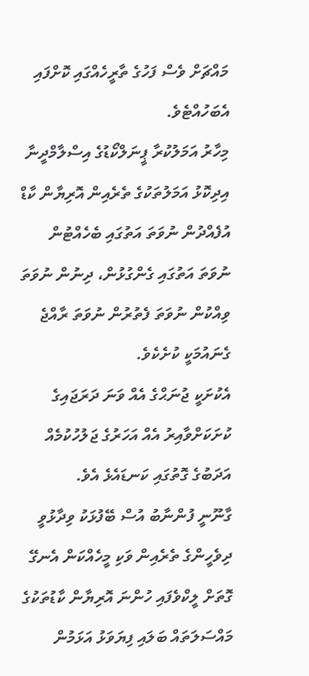މައްޗަށް ވެސް ފަހުގެ ތާރީހެއްގައި ކޮށްފައި އެބަހުއްޓެވެ.
މިހާރު އަމަލުކުރާ ޕީނަލްކޯޑުގެ އިސްލާމްދީނާ އިދިކޮޅު އަމަލުތަކުގެ ތެރެއިން އޮރިޔާން ކާޑް އުފެއްދުން ނުވަތަ އަތުގައި ބެހެއްޓުން ނުވަތަ އަތުގައި ގެންގުޅުން، ދިނުން ނުވަތަ ވިއްކުން ނުވަތަ ފެތުރުން ނުވަތަ ރާއްޖެ ގެނައުމަކީ ކުށެކެވެ.
އެކުށަކީ ޖުނަޙްގެ އެއް ވަނަ ދަރަޖައިގެ ކުށަކަށްވާއިރު އެއް އަހަރުގެ ޖަލުހުކުމެއް އަދަބުގެ ގޮތުގައި ކަނޑައެޅެ އެވެ.
ގާނޫނީ ފުންނާބު އުސް ބޭފުޅަކު ވިދާޅުވީ ދިވެހީންގެ ތެރެއިން ވަކި މީހެއްކަން އެނގޭ ގޮތަށް ލީކްވެފައި ހުންނަ އޮރިޔާން ކާޑުތަކުގެ މައްސަލަތައް ބަލައި ފިޔަވަޅު އަޅަމުން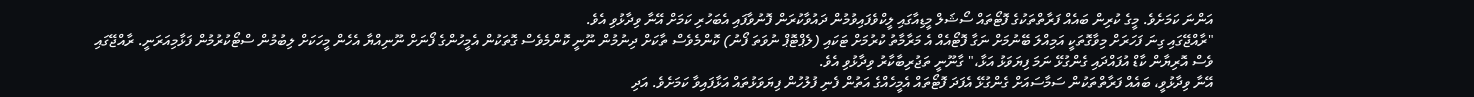އަންނަ ކަމަށެވެ. މީގެ ކުރިން ބައެއް ފަރާތްތަކުގެ ފޮޓޯތައް ސޯޝަލް މީޑިއާގައި ލީކްވެފައިވުމުން ދައުވާކުރަން ފޮނުވާފައި އެބަހުރި ކަމަށް އޭނާ ވިދާޅުވި އެވެ.
"ރާއްޖޭގައި ގިނަ ފަހަރަށް މިވާގޮތަކީ އަމިއްލަ ބޭނުމަށް ނަގާ ފޮޓޯއެއް އެ މަރާމާތު ކުރުމަށް ޓަކައި (ލެޕްޓޮޕް ނުވަތަ ފޯނު) ކޮންމެވެސް ތާކަށް ދިނުމުން ނޫނީ ކޮންމެވެސް ގޮތަކުން އެމީހުންގެ ފޯނަށް ނޫނިއްޔާ އެހެން މީހަކަށް ލިބުމުން ސްޓޯކުރުމުން ފަޅާމިއަރަނީ. ރާއްޖޭގައި ވެސް އޮރިޔާން ކާޑް އުފައްދައި ގެންގުޅޭ ނަމަ ފިޔަވަޅު އަޅާ،" ގާނޫނީ ތަޖުރިބާކާރު ވިދާޅުވި އެވެ.
އޭނާ ވިދާޅުވީ، ބައެއް ފަރާތްތަކުން ސަމާސައަށް ގެންގުޅޭ އެފަދަ ފޮޓޯތައް އެމީހެއްގެ އަތުން ފެނި ފުލުހުން ފިޔަވަޅުތައް އަޅާފައިވާ ކަމަށެވެ. އަދި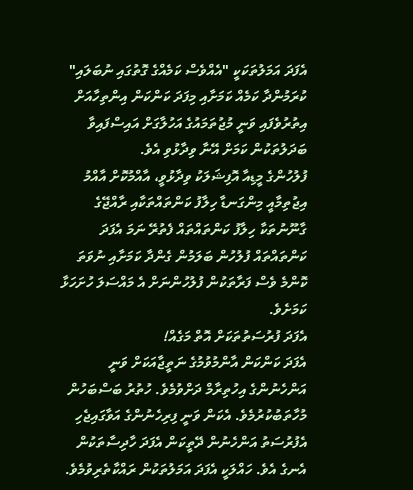އެފަދަ އަމަލުތަކަކީ "އެއްވެސް ކަމެއްގެ ގޮތުގައި ނުބަލައި" ކުރަމުންދާ ކަމެއް ކަމަށާއި މިފަދަ ކަންކަން އިންތިހާއަށް އިތުރުވެފައި ވަނީ މުޖުތަމައުގެ އަހުލާގަށް އައިސްފައިވާ ބަދަލުތަކުން ކަމަށް އޭނާ ވިދާޅުވި އެވެ.
ފުލުހުންގެ މީޑިއާ އޮފިޝަލަކު ވިދާޅުވީ، އާއްމުކޮށް އާއްމު އިޖުތިމާއީ މިންގަނޑާ ހިލާފު ކަންތައްތަކާއި ރާއްޖޭގެ ގާނޫނުތަކާ ހިލާފު ކަންތައްތައް ފެތުރޭ ނަމަ އެފަދަ ކަންތައްތައް ފުލުހުން ބަލަމުން ގެންދާ ކަމަށާއި ނުވަތަ ކޮންމެ ވެސް ފަރާތަކުން ފުލުހުންނަށް އެ މައްސަލަ ހުށަހަޅާ ކަމަށެވެ.
އެފަދަ ފުރުސަތުތަކަށް އޮތް މަގެއް!
އެފަދަ ކަންކަން އާންމުވުމުގެ ނަތީޖާއަކަށް ވަނީ އަންހެނުންގެ އިހުތިރާމް ދަށްވުމެވެ. ހުތުރު ބަސްބަހުން މުހާތަބުކުރުމެވެ. އެކަން ވަނީ ފިރިހެނުންގެ އަވާގައިޖެހި އެފުރުސަތު އަންހެނުން ދޭތީކަން އެފަދަ ހާދިސާތަކުން އެނގެ އެވެ. ހައްލަކީ އެފަދަ އަމަލުތަކުން ރައްކާތެރިވުމެވެ.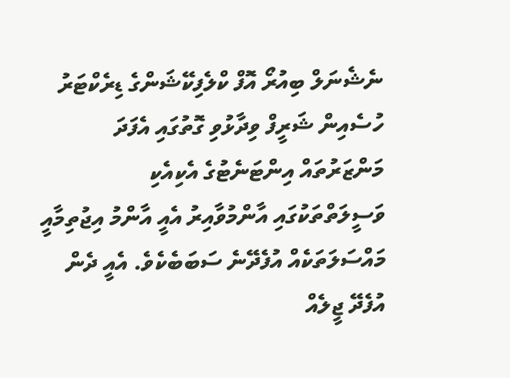ނެޝެނަލް ބިއުރޯ އޮފް ކްލެފިކޭޝަންގެ ޑިރެކްޓަރު ހުސެއިން ޝަރީފް ވިދާޅުވި ގޮތުގައި އެފަދަ މަންޒަރުތައް އިންޓަނެޓުގެ އެކިއެކި ވަސީލަތްތަކުގައި އާންމުވާއިރު އެއީ އާންމު އިޖުތިމާއީ މައްސަލަތަކެއް އުފެދޭނެ ސަބަބެކެވެ. އެއީ ދެން އުފެދޭ ޖީލެއް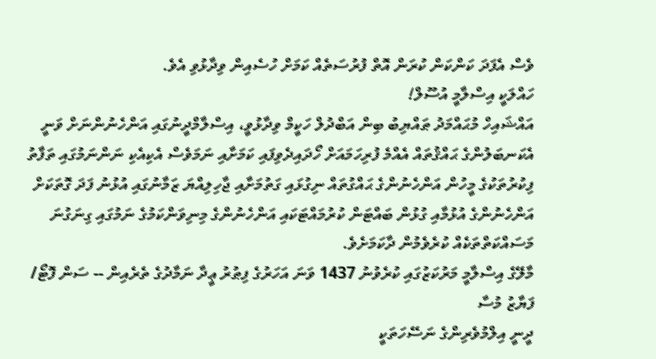ވެސް އެފަދަ ކަންކަން ކުރަން އޮތް ފުރުސަތެއް ކަމަށް ހުސެއިން ވިދާޅުވި އެވެ.
ހައްލަކީ އިސްލާމީ އުސޫލް!
އައްޝައިހް މުޙައްމަދު ޠައްޔިބު ބިން އަބްދުލް ހަކީމް ވިދާޅުވީ، އިސްލާމްދީނުގައި އަންހެނުންނަށް ވަނީ އެކަނބަލުންގެ ޙައްޤުތައް އެއްމެ ފުރިހަމައަށް ހޯދައިދެވިފައި ކަމަށާއި ނަމަވެސް އެކިއެކި ނަންނަމުގައި ތަފާތު ފިކުރުތަކުގެ މީހުން އަންހެނުންގެ ޙައްގުތައް ނިގުޅައި ގަތުމަށާއި ޖާހިލިއްޔަ ޒަމާނުގައި އުޅުނު ފަދަ ގޮތަކަށް އަންހެނުންގެ އުޅުމާއި ގުޅުން ބައްޓަން ކުރުމައްޓަކައި އަންހެނުންގެ މިނިވަންކަމުގެ ނަމުގައި ގިނަގުނަ މަސައްކަތްތަކެއް ކުރެވެމުން ދާކަމަށެވެ.
މާލޭގެ އިސްލާމީ މަރުކަޒުގައި ކުރެވުނު 1437 ވަނަ އަހަރުގެ ފިޠުރު ޢީދާ ނަމާދުގެ ތެރެއިން -- ސަން ފޮޓޯ/ ފަޔާޒު މުސާ
ދީނީ އިލްމުވެރިންގެ ނަސޭހަތަކީ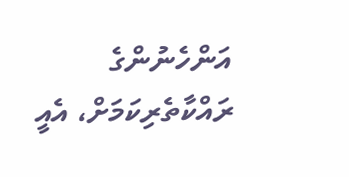އަންހެނުންގެ ރައްކާތެރިކަމަށް، އެއީ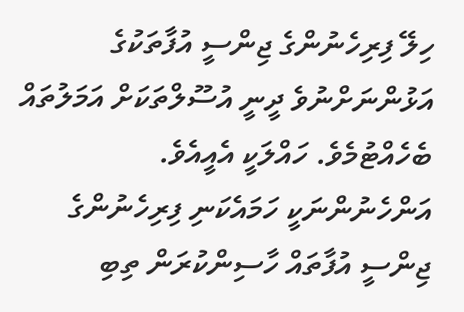ހިލޭ ފިރިހެނުންގެ ޖިންސީ އުފާތަކުގެ އަޅުންނަށްނުވެ ދީނީ އުސޫލްތަކަށް އަމަލުތައް ބެހެއްޓުމެވެ. ހައްލަކީ އެއީއެވެ.
އަންހެނުންނަކީ ހަމައެކަނި ފިރިހެނުންގެ ޖިންސީ އުފާތައް ހާސިންކުރަން ތިބި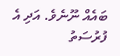ބައެއް ނޫނެވެ. އަދި އެ ފުރުސަތު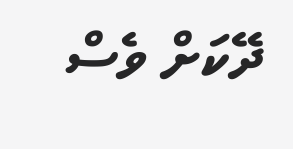ދޭކަށް ވެސް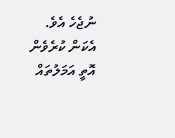ނުޖެހެ އެވެ. އެކަން ކުރެވެން އޮތީ އަމަލުތައް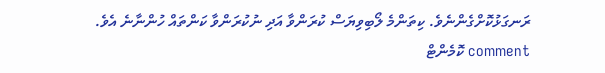ރަނގަޅުކޮށްގެންނެވެ. ކިތަންމެ ލޯބިވިޔަސް ކުރަންވާ އަދި ނުކުރަންވާ ކަންތައް ހުންނާނެ އެވެ.
comment ކޮމެންޓް